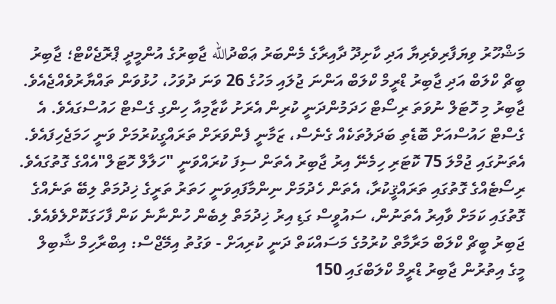މަޝްހޫރު ވިޔަފާރިވެރިޔާ އަދި ކާށިދޫ ދާއިރާގެ މެންބަރު ޢަބްދުالله ޖާބިރުގެ އުންމީދީ ޕްރޮޖެކްޓް؛ ޖާބިރު ބީޗް ކްލަބް އަދި ޖާބިރު ޑްރީމް ކްލަބް އަންނަ ޖުލައި މަހުގެ 26 ވަނަ ދުވަހު، ހުޅުވަން ތައްޔާރުވެއްޖެއެވެ.
ޖާބިރު މި ހޮޓަލް ނުވަތަ ރިސޯޓް ހަދަމުންދަނީ ކުރިން އެރަށު ކާޒާމިއާ ހިންގި ގެސްޓް ހައުސްގައެވެ. އެ ގެސްޓް ހައުސްއަށް ބޮޑެތި ބަދަލުތަކެއް ގެނެސް، ޒަމާނީ ފެންވަރަށް ތަރައްގީކުރުމަށް ވަނީ ހަމަޖެހިފައެވެ.
އެތަނުގައި ޖުމްލަ 75 ކޮޓަރި ހިމެނޭ އިރު ޖާބިރު އެތަން ސިފަ ކުރައްވަނީ "ހަލާލް ހޮޓަލް"އެއްގެ ގޮތުގައެވެ. ރިސޯޓެއްގެ ގޮތުގައި ތަރައްޤީކުރާ، އެތަން ހެދުމަށް ނިންމާފައިވަނީ ހަތަރު ތަރީގެ ޚިދުމަތް ލިބޭ ތަނެއްގެ ގޮތުގައި ކަމަށް ވާއިރު އެތަނުން، ސައުވީސް ގަޑި އިރު ޚިދުމަތް ލިބެން ހުންނާނެ ކަން ފާހަގަކޮށްލެވެއެވެ.
ޖަބިރު ބީޗް ކްލަބް މަރާމާތް ކުރުމުގެ މަސައްކަތް ދަނީ ކުރިއަށް - ވަގުތު އިމޭޖްސް: އިބްރާހިމް ޝާބިލް
މީގެ އިތުރުން ޖާބިރު ޑްރީމް ކްލަބްގައި 150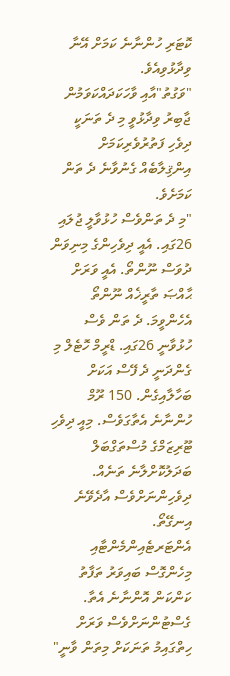ކޮޓަރި ހުންނާނެ ކަމަށް އޭނާ ވިދާޅުވިއެވެ.
"ވަގުތު"އާއި ވާހަކަދައްކަވަމުން ޖާބިރު ވިދާޅުވީ މި ދެ ތަނަކީ ދިވެހި ފަތުރުވެރިކަމަށް އިންޤިލާބެއް ގެނުވާނެ ދެ ތަން ކަމަށެވެ.
"މި ދެ ތަންވެސް ހުޅުވާލީ ޖުލައި 26ގައި. އެއީ ދިވެހިންގެ މިނިވަން ދުވަސް ނޫންތޯ. އެއީ ވަރަށް ޙާއްޞަ ތާރީޚެއް ނޫންތޯ އެހެންވީމަ. ދެ ތަން ވެސް ހުޅުވާނީ 26ގައި. ޑްރީމް ހޮޓެލް މި ގެންދަނީ ދެ ފޭސް އަކަށް ބަހާލާއިގެން. 150 ރޫމް ހުންނާނެ އެތާގަވެސް. މިއީ ދިވެހި ޓޫރިޒަމްގެ މުސްތަގްބަލް ބަދަލުކޮށްލާނެ ތަނެއް. ދިވެހިންނަށްވެސް އާދެވޭނެ އިނގޭތޯ. އެންޓަރޓެއިންމެންޓާއި މިހެންގޮސް ބައިވަރު ތަފާތު ކަންކަން އޮންނާނެ އެތާ. ގެސްޓުންނަށްވެސް ވަރަށް ހިތްގައިމު ތަނަކަށް މިތަން ވާނީ"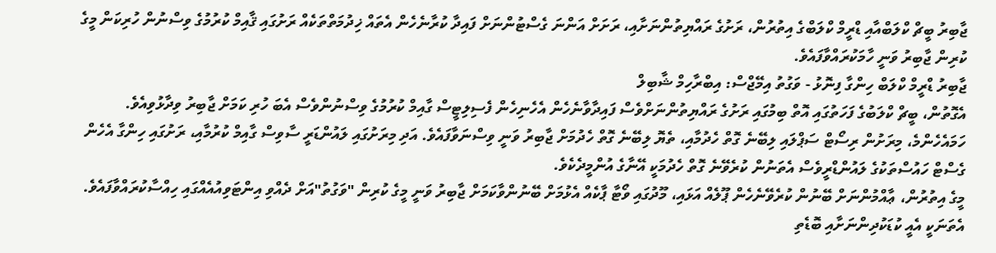ޖާބިރު ބީޗް ކްލަބްއާއި ޑްރީމް ކްލަބްގެ އިތުރުން، ރަށުގެ ރައްޔިތުންނަށާއި، ރަށަށް އަންނަ ގެސްޓުންނަށް ފައިދާ ކުރާނެހެން އެތައް ޚިދުމަތްތަކެއް ރަށުގައި ޤާއިމް ކުރުމުގެ ވިސްނުން ހުރިކަން މީގެ ކުރިން ޖާބިރު ވަނީ ހާމަކުރައްވާފައެވެ.
ޖާބިރު ޑްރީމް ކްލަބް ހިންގާ ފިނޮޅު - ވަގުތު އިމޭޖްސް: އިބްރާހިމް ޝާބިލް
އެގޮތުން، ބީޗް ކްލަބުގެ ފަހަތުގައި އޮތް ބިމުގައި ރަށުގެ ރައްޔިތުންނަށްވެސް ފައިދާވާނެހެން އެހެނިހެން ފެސިލިޓީސް ގާއިމް ކުރުމުގެ ވިސްނުންވެސް އެބަ ހުރި ކަމަށް ޖާބިރު ވިދާޅުވިއެވެ.
ހަމައެހެންމެ، މިރަށުން ރިސޯޓް ސަޕްލައި ލިބޭނެ ގޮތް ހެދުމާއި، ތެޔޮ ލިބޭނެ ގޮތް ހެދުމަށް ޖާބިރު ވަނީ ވިސްނަވާފައެވެ. އަދި މިރަށުގައި ލައުންޑަރީ ސާވިސް ގާއިމް ކުރުމާއި، ރަށުގައި ހިންގާ އެހެން ގެސްޓް ހައުސްތަކުގެ ލައުންޑްރީވެސް އެތަނުން ކުރެވޭނެ ގޮތް ހެދުމަކީ އޭނާގެ އުންމީދެކެވެ.
މީގެ އިތުރުން، ޢާއްމުންނަށް ބޭނުން ކުރެވޭނެހެން ޕޫލެއް އަޅައި، މޫދުގައި ވޯޓާ ޕާކެއް އެޅުމަށް ބޭނުންވާކަމަށް ޖާބިރު ވަނީ މީގެ ކުރިން "ވަގުތު"އަށް ދެއްވި އިންޓަވިއުއެއްގައި ހިއްސާކުރައްވާފައެވެ. އެތަނަކީ އެއީ ކުޑަކުދިންނަށާއި ބޮޑެތި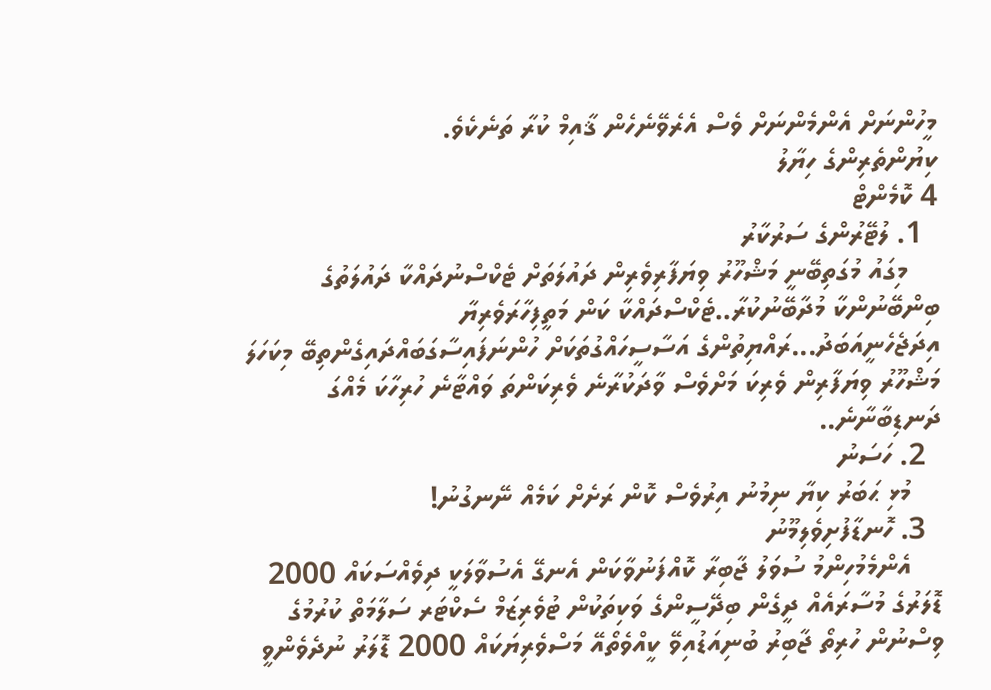މީހުންނަށް އެންމެންނަށް ވެސް އެރެވޭނެހެން ޤާއިމް ކުރާ ތަނެކެވެ.
ކިޔުންތެރިންގެ ހިޔާލު
4 ކޮމެންޓް
  1. ލުޓޭރުންގެ ސަރުކާރު
    މިގައު މުގަތިބޭނީ މަޝްހޫރު ވިޔަފާރިވެރިން ދައުލަތަށް ޓެކްސްނުދައްކާ ދައުލަތުގެ ބިންބޭނުންކާ މުދާބޭނުކުރާ..ޓެކްސްދައްކާ ކަން މަތީފިހާރަވެރިޔާ އިދަޖެހެނީއަބަދު...ރައްޔިތުންގެ އަސާސީހައްގުތަކަށް ހުންނަފައިސާގަބައްދައިގެންތިބޭ މިކަހަލަ މަޝްހޫރު ވިޔަފާރިން ވެރިކަ މަށްވެސް ވާދަކުރާނެ ވެރިކަންތަ ވައްޓާނެ ހުރިހާކަ މެއްގަ ދަނޑިބާނާނެ..
  2. ހަސަނު
    މުޅި ޙަބަރު ކިޔާ ނިމުނު އިރުވެސް ކޮން ރަށެށް ކަމެއް ނޭނގުނު!
  3. ހޮނޑާފުށިވެލިމޫނު
    އެންމެމުހިންމު ސުވަލު ޖާބިރާ ކޮއްފަނުވާކަން އެނގޭ އެސުވާލަކީ ދިވެއްސަކައް 2000 ޑޮލަރުގެ މުސާރައެއް ދީގެން ބިދޭސީންގެ ވަކިތަކުން ޓުވެރިޒަމް ސެކްޓަރ ސަލާމަތް ކުރުމުގެ ވިސްނުން ހުރިތޯ ޖާބިރު ބުނިއަޑުއިވޭ ކީއްވެތޯއޭ މަސްވެރިޔަކައް 2000 ޑޮލަރު ނުދެވެންވީ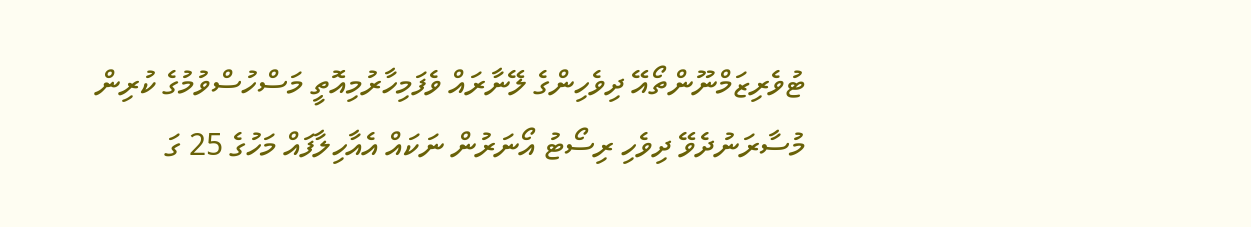ޓުވެރިޒަމްނޫންތޯއޭ ދިވެހިންގެ ލޭނާރައް ވެފަމިހާރުމިއޮތީ މަސްހުސްވުމުގެ ކުރިން މުސާރަނުދެވޭ ދިވެހި ރިސޯޓު އޯނަރުން ނަކައް އެއާހިލާފައް މަހުގެ 25 ގަ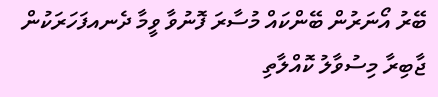ބޭރު އޯނަރުން ބޭންކައް މުސާރަ ފޮނުވާ ވީމާ ދެނއފަހަރަކުން ޖާބިރާ މިސުވާލު ކޮއްލާތި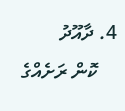4. ދާއޫދު
    ކޮން ރަށެއްގެ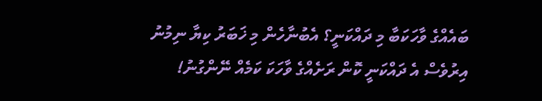ބައެއްގެ ވާހަކަބާ މި ދައްކަނީ؟ އެބުނާހެން މި ޚަބަރު ކިޔާ ނިމުނު އިރުވެސް އެ ދައްކަނީ ކޮން ރަށެއްގެ ވާހަކަ ކަމެއް ނޭންގުނު!